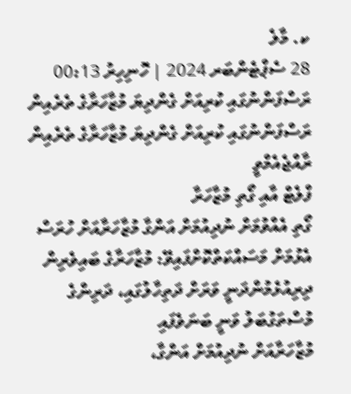ކ. މާލެ
28 ސެޕްޓެންބަރ 2024 | ހޮނިހިރު 00:13
ރަސްފަންނުގައި ކުރިއަށް ގެންދިޔަ މުޒާހަރާގެ ތެރެއިން
ރަސްފަންނުގައި ކުރިއަށް ގެންދިޔަ މުޒާހަރާގެ ތެރެއިން
ރާއްޖެއެމްވީ
ފްލެޓް އާއި ގޯތި މުޒާހަރާ
ގޯތި އެއްވުމަށް ނުދިއުމަށް އަންގާ މުޒާހަރާއަށް ހުރަސް އެޅުމަށް މަސައްކަތްކޮށްފައިވޭ: މުޒާހަރާގެ ބައިވެރިން
ދިރިއުޅެމުންދަނީ ވަރަށް ދަތިހާލުގައި، ދަރިންގެ މުސްތަގުބަލު ވަނީ ބަނަވެފައި
މުޒާހަރާއަށް ނުދިއުމަށް އަންގާ،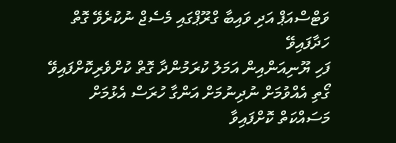ވަޓްސްއަޕް އަދި ވައިބާ ގްރޫޕްގައި މެސެޖް ނުކުރެވޭ ގޮތް ހަދާފައިވޭ
ފަހި ޔޫނިއަންއިން އަމަލު ކުރަމުންދާ ގޮތް ކުށްވެރިކޮށްފައިވޭ
ގޯތި އެއްވުމަށް ނުދިނުމަށް އަންގާ ހުރަސް އެޅުމަށް މަސައްކަތް ކޮށްފައިވާ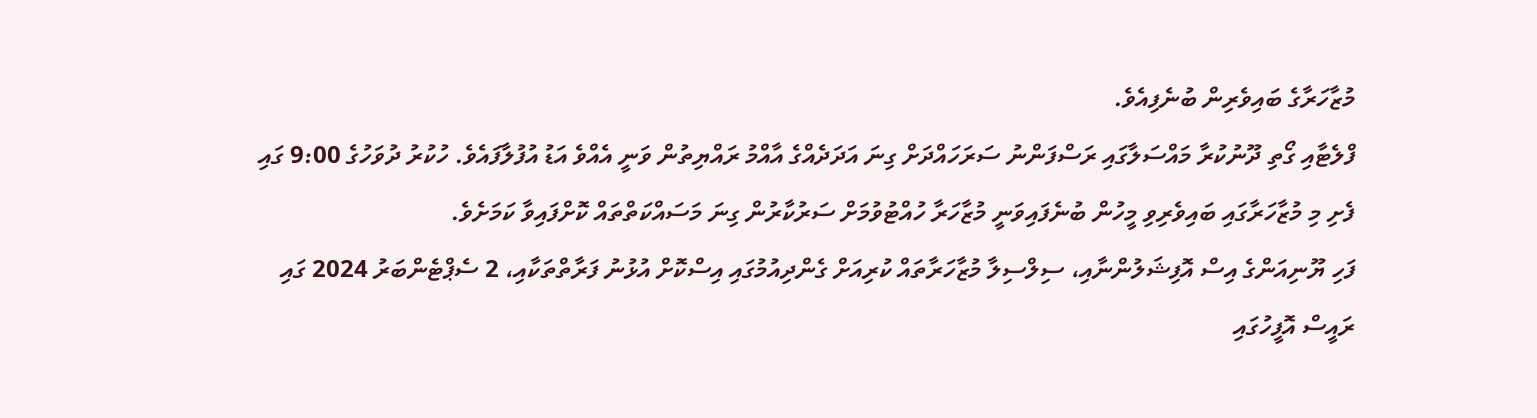މުޒާހަރާގެ ބައިވެރިން ބުނެފިއެވެ.
ފްލެޓާއި ގޯތި ދޫނުކުރާ މައްސަލާގައި ރަސްފަންނު ސަރަހައްދަށް ގިނަ އަދަދެއްގެ އާއްމު ރައްޔިތުން ވަނީ އެއްވެ އަޑު އުފުލާފައެވެ. ހުކުރު ދުވަހުގެ 9:00 ގައި ފެށި މި މުޒާހަރާގައި ބައިވެރިވި މީހުން ބުނެފައިވަނީ މުޒާހަރާ ހުއްޓުވުމަށް ސަރުކާރުން ގިނަ މަސައްކަތްތައް ކޮށްފައިވާ ކަމަށެވެ.
ފަހި ޔޫނިއަންގެ އިސް އޮފިޝަލުންނާއި، ސިލްސިލާ މުޒާހަރާތައް ކުރިއަށް ގެންދިއުމުގައި އިސްކޮށް އުޅުނު ފަރާތްތަކާއި، 2 ސެޕްޓެންބަރު 2024 ގައި ރައީސް އޮފީހުގައި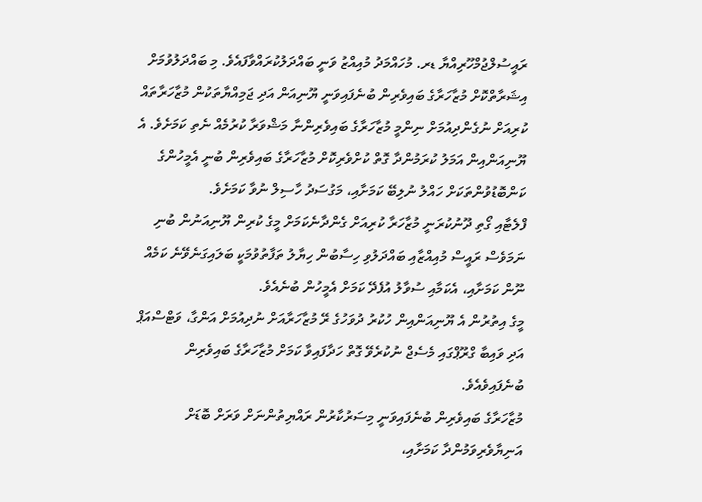ރައީސުލްޖުމްހޫރިއްޔާ ޑރ. މުހައްމަދު މުއިއްޒު ވަނީ ބައްދަލުކުރައްވާފައެވެ. މި ބައްދަލުވުމަށް އިޝަރާތްކޮށް މުޒާހަރާގެ ބައިވެރިން ބުނެފައިވަނީ ޔޫނިއަން އަދި ޖަމިއްޔާތަކުން މުޒާހަރާތައް ކުރިއަށް ނުގެންދިއުމަށް ނިންމީ މުޒާހަރާގެ ބައިވެރިންނާ މަޝްވަރާ ކުރުމެއް ނެތި ކަމަށެވެ. އެ ޔޫނިއަންއިން އަމަލު ކުރަމުންދާ ގޮތް ކުށްވެރިކޮށް މުޒާހަރާގެ ބައިވެރިން ބުނީ އެމީހުންގެ ކަންބޮޑުވުންތަކަށް ހައްލު ނުލިބޭ ކަމަށާއި، މަގުސަދު ހާސިލް ނުވާ ކަމަށެވެ.
ފްލެޓާއި ގޯތި ދޫނުކުރަނީ މުޒާހަރާ ކުރިއަށް ގެންދާނެކަމަށް މީގެ ކުރިން ޔޫނިއަނުން ބުނި ނަމަވެސް ރައީސް މުއިއްޒާއި ބައްދަލުވި ހިސާބުން ހިޔާލު ތަފާތުވުމަކީ ބަލައިގަނެވޭނެ ކަމެއް ނޫން ކަމަށާއި، އެކަމާއި ސުވާލު އުފެދޭ ކަމަށް އެމީހުން ބުނެއެވެ.
މީގެ އިތުރުން އެ ޔޫނިއަންއިން ހުކުރު ދުވަހުގެ ރޭ މުޒާހަރާއަށް ނުދިއުމަށް އަންގާ، ވަޓްސްއަޕް އަދި ވައިބާ ގްރޫޕްގައި މެސެޖް ނުކުރެވޭ ގޮތް ހަދާފައިވާ ކަމަށް މުޒާހަރާގެ ބައިވެރިން ބުނެފައިވެއެވެ.
މުޒާހަރާގެ ބައިވެރިން ބުނެފައިވަނީ މިސަރުކާރުން ރައްޔިތުންނަށް ވަރަށް ބޮޑަށް އަނިޔާވެރިވަމުންދާ ކަމަށާއި،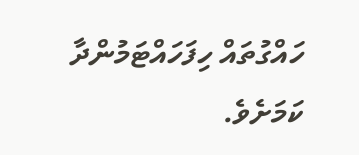ހައްގުތައް ހިފަހައްޓަމުންދާ ކަމަށެވެ.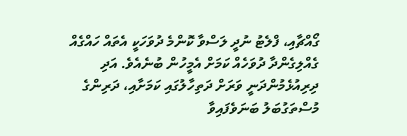ގޯއްޗާއި، ފްލެޓު ނުދީ ލަސްވާ ކޮންމެ ދުވަހަކީ އެތައް ހައްގެއް ގެއްލިގެންދާ ދުވަހެއް ކަމަށް އެމީހުން ބުނެއެވެ. އަދި ދިރިއުޅެމުންދަނީ ވަރަށް ދަތިހާލުގައި ކަމަށާއި، ދަރިންގެ މުސްތަގުބަލު ބަނަވެފައިވާ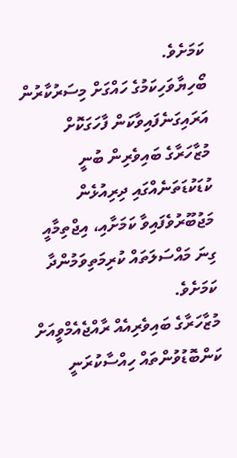ކަމަށެވެ.
ބޯހިޔާވަހިކަމުގެ ހައްގަށް މިސަރުކާރުން އަރައިގަނެފައިވާކަން ފާހަގަކޮށް މުޒާހަރާގެ ބައިވެރިން ބުނީ ކުޑަކުޑަތަނެއްގައި ދިރިއުޅެން މަޖުބޫރުވެފައިވާ ކަމަށާއި، އިޖްތިމާއީ ގިނަ މައްސަލަތައް ކުރިމަތިވަމުންދާ ކަމަށެވެ.
މުޒާހަރާގެ ބައިވެރިއެއް ރާއްޖެއެމްވީއަށް ކަންބޮޑުވުންތައް ހިއްސާކުރަނީ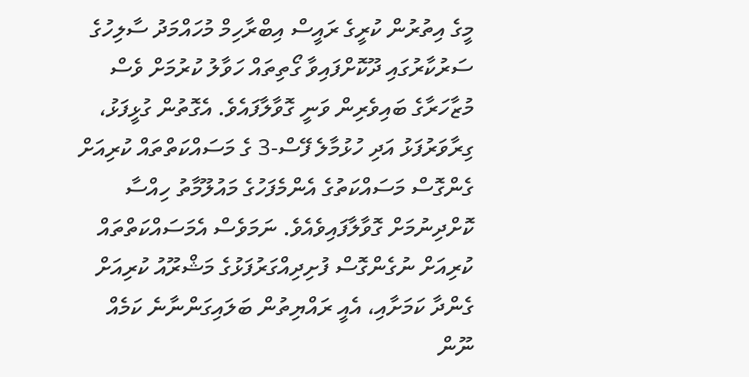މީގެ އިތުރުން ކުރީގެ ރައީސް އިބްރާހިމް މުހައްމަދު ސާލިހުގެ ސަރުކާރުގައި ދޫކޮށްފައިވާ ގޯތިތައް ހަވާލު ކުރުމަށް ވެސް މުޒާހަރާގެ ބައިވެރިން ވަނީ ގޮވާލާފައެވެ. އެގޮތުން ގުޅީފަޅު، ގިރާވަރުފަޅު އަދި ހުޅުމާލެ ފޭސް-3 ގެ މަސައްކަތްތައް ކުރިއަށް ގެންގޮސް މަސައްކަތުގެ އެންމެފަހުގެ މައުލޫމާތު ހިއްސާ ކޮށްދިނުމަށް ގޮވާލާފައިވެއެވެ. ނަމަވެސް އެމަސައްކަތްތައް ކުރިއަށް ނުގެންގޮސް ފުށިދިއްގަރުފަޅުގެ މަޝްރޫއު ކުރިއަށް ގެންދާ ކަމަށާއި، އެއީ ރައްޔިތުން ބަލައިގަންނާނެ ކަމެއް ނޫން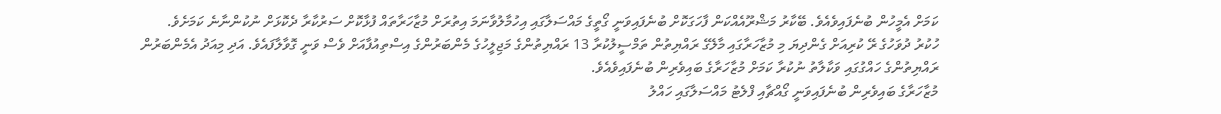ކަމަށް އެމީހުން ބުނެފައިވެއެވެ. ބޭކާރު މަޝްރޫއެއްކަން ފާހަގަކޮށް ބުނެފައިވަނީ ގޯތީގެ މައްސަލާގައި އިހުމާލުވާނަމަ އިތުރަށް މުޒާހަރާތައް ފުޅާކޮށް ސަރުކާރާ ދެކޮޅަށް ނުކުންނާނެ ކަމަށެވެ.
ހުކުރު ދުވަހުގެ ރޭ ކުރިއަށް ގެންދިޔަ މި މުޒާހަރާގައި މާލޭގެ ރައްޔިތުން ތަމްސީލުކުރާ 13 ރައްޔިތުންގެ މަޖިލީހުގެ މެންބަރުންގެ އިސްތިއުފާއަށް ވެސް ވަނީ ގޮވާލާފައެވެ. އަދި މިއަދު އެމެންބަރުން ރައްޔިތުންގެ ހައްގުގައި ވަކާލާތު ނުކުރާ ކަމަށް މުޒާހަރާގެ ބައިވެރިން ބުނެފައިވެއެވެ.
މުޒާހަރާގެ ބައިވެރިން ބުނެފައިވަނީ ގޯއްޗާއި ފްލެޓު މައްސަލާގައި ހައްލު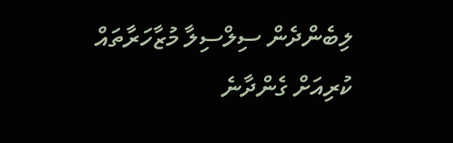ލިބެންދެން ސިލްސިލާ މުޒާހަރާތައް ކުރިއަށް ގެންދާނެ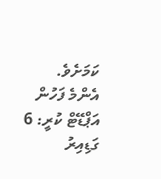ކަމަށެވެ.
އެންމެ ފަހުން އަޕްޑޭޓް ކުރީ: 6 ގަޑިއިރު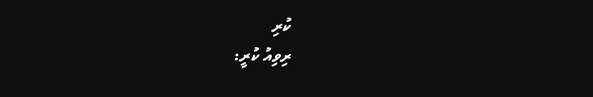ކުރި
ރިވިއު ކުރީ: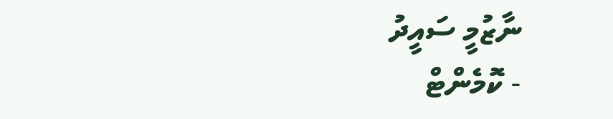ނާޒުމީ ސައީދު
- ކޮމެންޓް